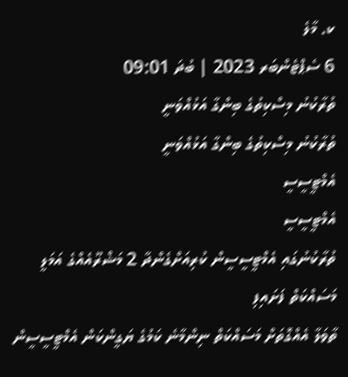ކ. މާލެ
6 ސެޕްޓެންބަރ 2023 | ބުދަ 09:01
ތުރާކުނު މިސްކިތުގެ ބިންގާ އަޅުއްވަނީ
ތުރާކުނު މިސްކިތުގެ ބިންގާ އަޅުއްވަނީ
އެމްޓީސީސީ
އެމްޓީސީސީ
ތުރާކުނުގައި އެމްޓީސީސީން ކުރިއަށްގެންދާ 2 މަޝްރޫއެއްގެ އަމަލީ މަސައްކަތް ފަށައިފި
ތާވަލާ އެއްގޮތަށް މަސައްކަތް ނިންމާނެ ކަމުގެ ޔަގީންކަން އެމްޓީސީސީން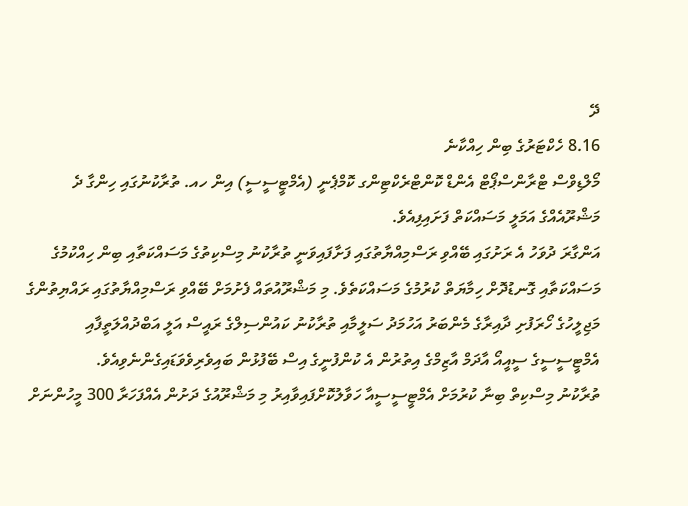ދޭ
8.16 ހެކްޓަރުގެ ބިން ހިއްކާނެ
މޯލްޑިވްސް ޓްރާންސްޕޯޓް އެންޑް ކޮންޓްރެކްޓިންގ ކޮމްޕެނީ (އެމްޓީސީސީ) އިން ހއ. ތުރާކުނުގައި ހިންގާ ދެ މަޝްރޫއެއްގެ އަމަލީ މަސައްކަތް ފަށައިފިއެވެ.
އަންގާރަ ދުވަހު އެ ރަށުގައި ބޭއްވި ރަސްމިއްޔާތުގައި ފަށާފައިވަނީ ތުރާކުނު މިސްކިތުގެ މަސައްކަތާއި ބިން ހިއްކުމުގެ މަސައްކަތާއި ގޮނޑުދޮށް ހިމާޔަތް ކުރުމުގެ މަސައްކަތެވެ. މި މަޝްރޫއުތައް ފެށުމަށް ބޭއްވި ރަސްމިއްޔާތުގައި ރައްޔިތުންގެ މަޖިލީހުގެ ހޯރަފުށި ދާއިރާގެ މެންބަރު އަހުމަދު ސަލީމާއި ތުރާކުނު ކައުންސިލްގެ ރައީސް އަލީ އަބްދުއްލަތީފާއި އެމްޓީސީސީގެ ސީއީއޯ އާދަމް އާޒިމްގެ އިތުރުން އެ ކުންފުނީގެ އިސް ބޭފުޅުން ބައިވެރިވެވަޑައިގެންނެވިއެވެ.
ތުރާކުނު މިސްކިތް ބިނާ ކުރުމަށް އެމްޓީސީސީއާ ހަވާލުކޮށްފައިވާއިރު މި މަޝްރޫއުގެ ދަށުން އެއްފަހަރާ 300 މީހުންނަށް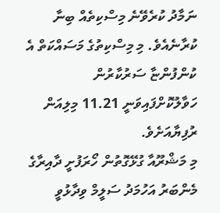ނަމާދު ކުރެވޭނެ މިސްކިތެއް ބިނާ ކުރާނެއެވެ. މި މިސްކިތުގެ މަސައްކަތް އެ ކުންފުންޏާ ސަރުކާރުން ހަވާލުކޮށްފައިވަނީ 11.21 މިލިއަން ރުފިޔާއަށެވެ.
މި މަޝްރޫއާ ގުޅޭގޮތުން ހޯރަފުށީ ދާއިރާގެ މެންބަރު އަހުމަދު ސަލީމް ވިދާޅުވީ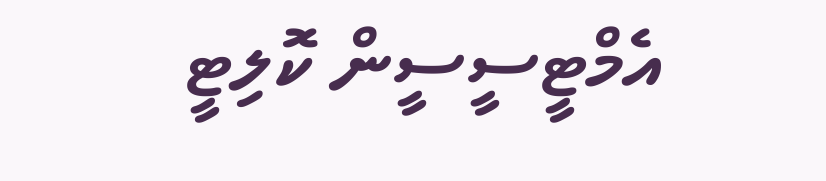އެމްޓީސީސީން ކޮލިޓީ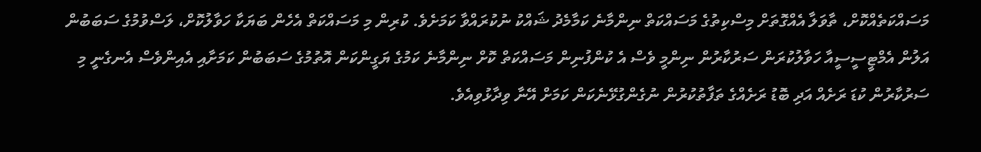މަސައްކަތެއްކޮށް، ތާވަލާ އެއްގޮތަށް މިސްކިތުގެ މަސައްކަތް ނިންމާނެ ކަމާމެދު ޝައްކު ނުކުރައްވާ ކަމަށެވެ. ކުރިން މި މަސައްކަތް އެހެން ބަޔަކާ ހަވާލުކޮށް، ލަސްވުމުގެ ސަބަބުން އަލުން އެމްޓީސީސީއާ ހަވާލުކުރަން ސަރުކާރުން ނިންމީ ވެސް އެ ކުންފުނިން މަސައްކަތް ކޮށް ނިންމާނެ ކަމުގެ ޔަގީންކަން އޮތުމުގެ ސަބަބުން ކަމަށާއި އެއިންވެސް އެނގެނީ މި ސަރުކާރުން ކުޑަ ރަށެއް އަދި ބޮޑު ރަށެއްގެ ތަފާތުކުރުން ނުގެންގުޅޭނެކަން ކަމަށް އޭނާ ވިދާޅުވިއެވެ.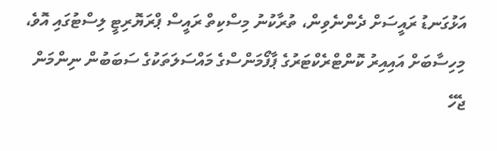އަޅުގަނޑު ރައީސަށް ދެންނެވިން، ތުރާކުނު މިސްކިތް ރައީސް ޕްރަޔޮރިޓީ ލިސްޓުގައި އޮވެ، މިހިސާބަށް އައިއިރު ކޮންޓްރެކްޓަރުގެ ޕާފޯމަންސްގެ މައްސަލަތަކުގެ ސަބަބުން ނިންމަން ޖެހޭ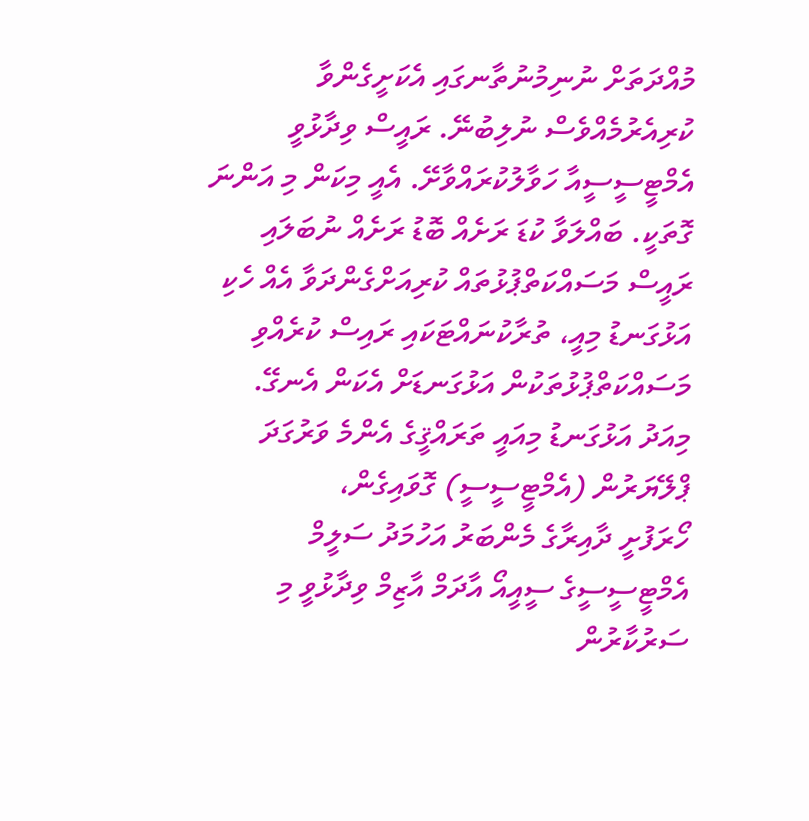މުއްދަތަށް ނުނިމުނުތާނގައި އެކަށީގެންވާ ކުރިއެރުމެއްވެސް ނުލިބުނޭ. ރައީސް ވިދާޅުވީ އެމްޓީސީސީއާ ހަވާލުކުރައްވާށޭ. އެއީ މިކަން މި އަންނަ ގޮތަކީ. ބައްލަވާ ކުޑަ ރަށެއް ބޮޑު ރަށެއް ނުބަލައި ރައީސް މަސައްކަތްޕުޅުތައް ކުރިއަށްގެންދަވާ އެއް ހެކި އަޅުގަނޑު މިއީ، ތުރާކުނައްޓަކައި ރައިސް ކުރެއްވި މަސައްކަތްޕުޅުތަކުން އަޅުގަނޑަށް އެކަން އެނގޭ. މިއަދު އަޅުގަނޑު މިއައީ ތަރައްޤީގެ އެންމެ ވަރުގަދަ ޕްލޭޔަރުން (އެމްޓީސީސީ) ގޮވައިގެން،
ހޯރަފުށީ ދާއިރާގެ މެންބަރު އަހުމަދު ސަލީމް
އެމްޓީސީސީގެ ސީއީއޯ އާދަމް އާޒިމް ވިދާޅުވީ މި ސަރުކާރުން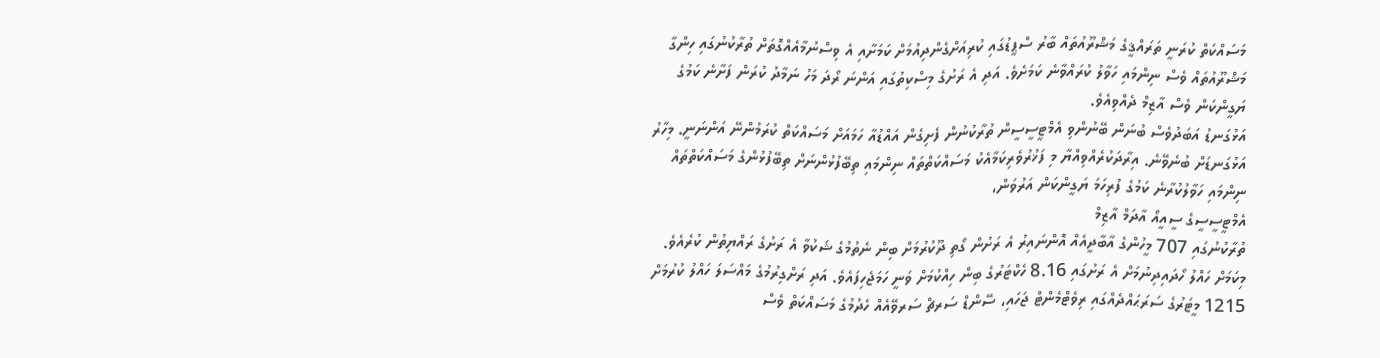މަސައްކަތް ކުރަނީ ތަރައްޤީގެ މަޝްރޫއުތައް ބާރު ސްޕީޑުގައި ކުރިއަށްގެންދިއުމަށް ކަމަށާއި އެ ވިސްނުމާއެއްގޮތަށް ތުރާކުނުގައި ހިންގާ މަޝްރޫއުތައް ވެސް ނިންމައި ހަވާލު ކުރައްވާނެ ކަމަށެވެ. އަދި އެ ރަށުގެ މިސްކިތުގައި އަންނަ ރޯދަ މަހު ނަމާދު ކުރަން ފަށާނެ ކަމުގެ ޔަގީންކަން ވެސް އާޒިމް ދެއްވިއެވެ.
އަޅުގަނޑު އަބަދުވެސް ބުނަން ބޭނުންވި އެމްޓީސީސީން ތުރާކުނުން ފެށިގެން އައްޑުއާ ހަމައަށް މަސައްކަތް ކުރަމުންނޭ އަންނަނީ. މިހާރު އަޅުގަނޑަށް ބުނެވޭނެ. އިރާދަކުރެއްވިއްޔާ މި ފަޚުރުވެރިކަމާއެކު މަސައްކަތްތައް ނިންމައި ތިބޭފުޅުންނަށް ތިބޭފުޅުންގެ މަސައްކަތްތައް ނިންމައި ހަވާލުކުރާނެ ކަމުގެ ފުރިހަމަ ޔަގީންކަން އަރުވަން،
އެމްޓީސީސީގެ ސީއީއޯ އާދަމް އާޒިމް
ތުރާކުނުގައި 707 މީހުންގެ އާބާދީއެއް އޮންނައިރު އެ ރަށުން ގޯތި ދޫކުރުމަށް ބިން ނެތުމުގެ ޝަކުވާ އެ ރަށުގެ ރައްޔިތުން ކުރެއެވެ. މިކަމަށް ހައްލު ހޯދައިދިނުމަށް އެ ރަށުގައި 8.16 ހެކްޓަރުގެ ބިން ހިއްކުމަށް ވަނީ ހަމަޖެހިފައެވެ. އަދި ރަށްގިރުމުގެ މައްސަލަ ހައްލު ކުރުމަށް 1215 މީޓަރުގެ ސަރަޙައްދެއްގައި ރިވެޓްމެންޓް ޖަހައި، ސޭންޑް ސަރޗް ސަރވޭއެއް ހެދުމުގެ މަސައްކަތް ވެސް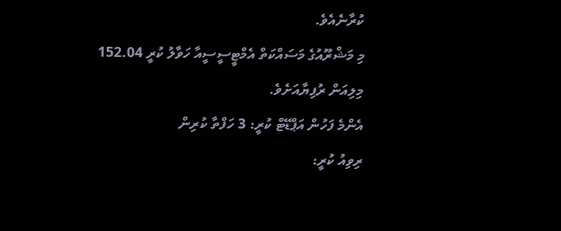ކުރާނެއެވެ.
މި މަޝްރޫއުގެ މަސައްކަތް އެމްޓީސީސީއާ ހަވާލު ކުރީ 152.04 މިލިއަން ރުފިޔާއަށެވެ.
އެންމެ ފަހުން އަޕްޑޭޓް ކުރީ: 3 ހަފްތާ ކުރިން
ރިވިއު ކުރީ: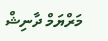މަރްޔަމް ދާނިޝް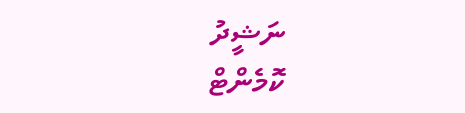ނަޝީދު
ކޮމެންޓް